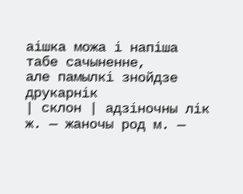аішка можа і напіша табе сачыненне,
але памылкі знойдзе друкарнік
| склон | адзіночны лік
ж. — жаночы род м. —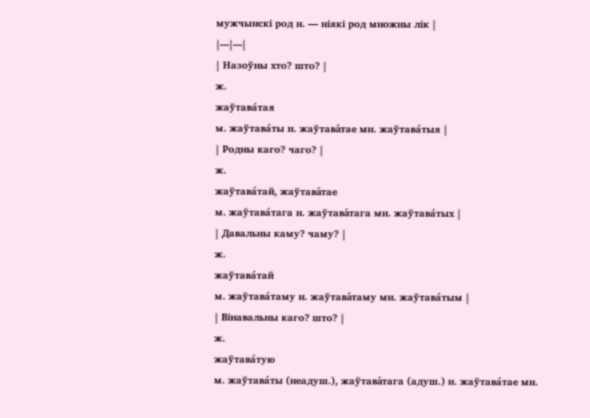мужчынскі род н. — ніякі род множны лік |
|---|---|
| Назоўны хто? што? |
ж.
жаўтава́тая
м. жаўтава́ты н. жаўтава́тае мн. жаўтава́тыя |
| Родны каго? чаго? |
ж.
жаўтава́тай, жаўтава́тае
м. жаўтава́тага н. жаўтава́тага мн. жаўтава́тых |
| Давальны каму? чаму? |
ж.
жаўтава́тай
м. жаўтава́таму н. жаўтава́таму мн. жаўтава́тым |
| Вінавальны каго? што? |
ж.
жаўтава́тую
м. жаўтава́ты (неадуш.), жаўтава́тага (адуш.) н. жаўтава́тае мн.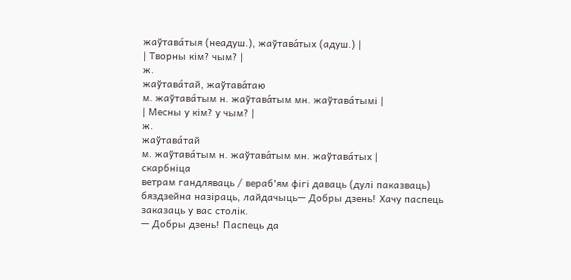жаўтава́тыя (неадуш.), жаўтава́тых (адуш.) |
| Творны кім? чым? |
ж.
жаўтава́тай, жаўтава́таю
м. жаўтава́тым н. жаўтава́тым мн. жаўтава́тымі |
| Месны у кім? у чым? |
ж.
жаўтава́тай
м. жаўтава́тым н. жаўтава́тым мн. жаўтава́тых |
скарбніца
ветрам гандляваць / вераб'ям фігі даваць (дулі паказваць)
бяздзейна назіраць, лайдачыць— Добры дзень! Хачу паспець заказаць у вас столік.
— Добры дзень! Паспець да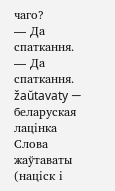чаго?
— Да спаткання.
— Да спаткання.
žaŭtavaty — беларуская лацінка
Слова жаўтаваты (націск і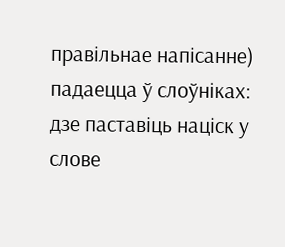правільнае напісанне) падаецца ў слоўніках:
дзе паставіць націск у слове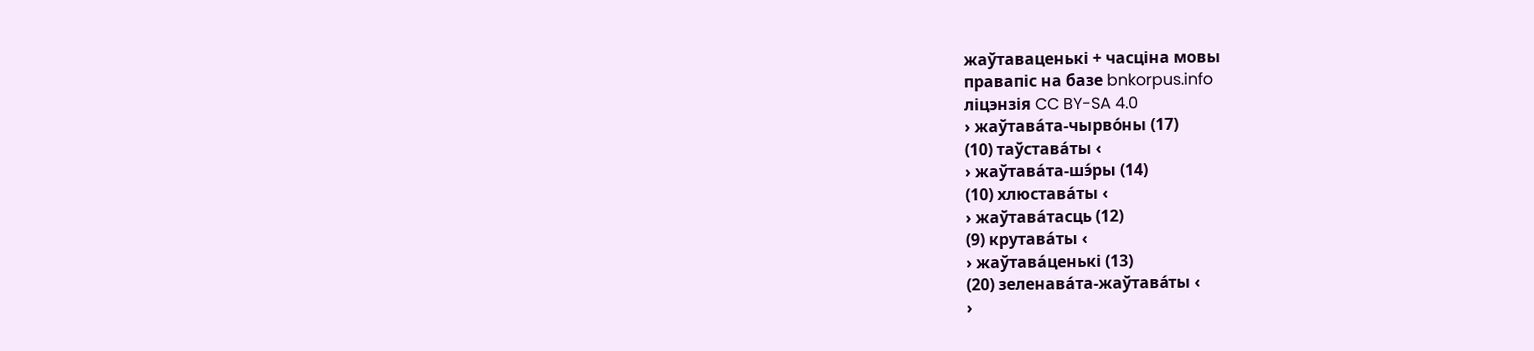жаўтаваценькі + часціна мовы
правапіс на базе bnkorpus.info
ліцэнзія CC BY-SA 4.0
› жаўтава́та-чырво́ны (17)
(10) таўстава́ты ‹
› жаўтава́та-шэ́ры (14)
(10) хлюстава́ты ‹
› жаўтава́тасць (12)
(9) крутава́ты ‹
› жаўтава́ценькі (13)
(20) зеленава́та-жаўтава́ты ‹
›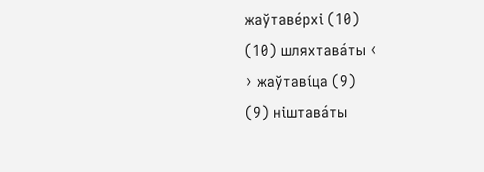жаўтаве́рхі (10)
(10) шляхтава́ты ‹
› жаўтаві́ца (9)
(9) ніштава́ты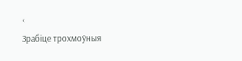‹
Зрабіце трохмоўныя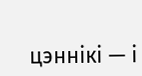цэннікі — і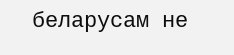беларусам не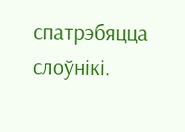спатрэбяцца слоўнікі.